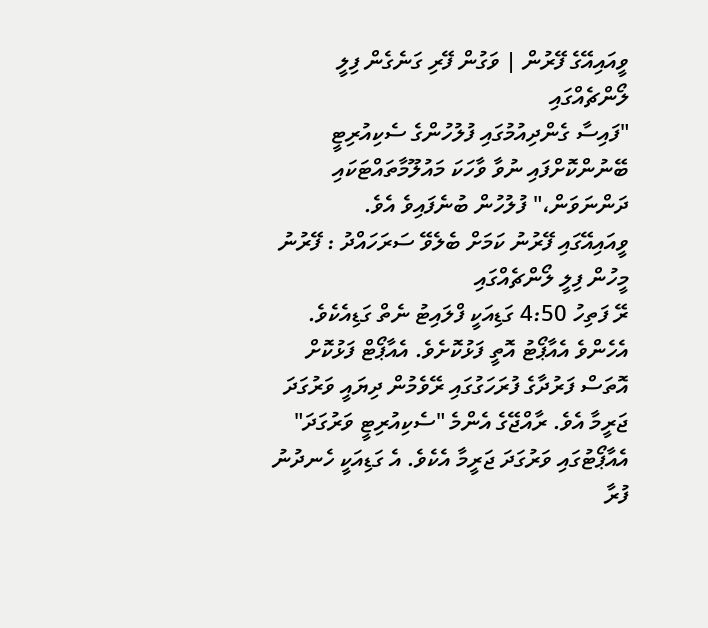ވީއައިއޭގެ ފޭރުން | ވަގުން ފޭރި ގަނެގެން ފިލީ ލޯންޗެއްގައި
"ފައިސާ ގެންދިއުމުގައި ފުލުހުންގެ ސެކިއުރިޓީ ބޭނުންކޮށްފައި ނުވާ ވާހަކަ މައުލޫމާތައްޓަކައި ދަންނަވަން،" ފުލުހުން ބުނެފައިވެ އެވެ.
ވީއައިއޭގައި ފޭރުނު ކަމަށް ބެލެވޭ ސަރަހައްދު : ފޭރުނު މީހުން ފިލީ ލޯންޗެއްގައި
ރޭ ފަތިހު 4:50 ގަޑިއަކީ ފްލައިޓު ނެތް ގަޑިއެކެވެ. އެހެންވެ އެއާޕޯޓު އޮތީ ފަޅުކޮށެވެ. އެއާޕޯޓް ފަޅުކޮށް އޮތަސް ފަރުދާގެ ފުރަހަގުގައި ރޭވެމުން ދިޔައީ ވަރުގަދަ ޖަރީމާ އެވެ. ރާއްޖޭގެ އެންމެ "ސެކިއުރިޓީ ވަރުގަދަ" އެއާޕޯޓުގައި ވަރުގަދަ ޖަރީމާ އެކެވެ. އެ ގަޑިއަކީ ހެނދުނު ފުރާ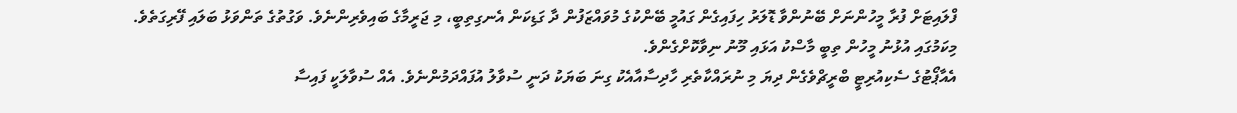ފްލައިޓަށް ފުރާ މީހުންނަށް ބޭނުންވާ ޑޮލަރު ހިފައިގެން ގައުމީ ބޭންކުގެ މުވައްޒަފުން ދާ ގަޑިކަން އެނގިތިބީ، މި ޖަރީމާގެ ބައިވެރިންނެވެ. ވަގުތުގެ ތަންވަޅު ބަލައި ފޭރިގަތެވެ. މިކަމުގައި އުޅުނު މީހުން ތިބީ މާސްކު އަޅައި މޫނު ނިވާކޮށްގެންވެ.
އެއާޕޯޓުގެ ސެކިއުރިޓީ ބްރީޗްވެގެން ދިޔަ މި ނުރައްކާތެރި ހާދިސާއާއެކު ގިނަ ބަޔަކު ދަނީ ސުވާލު އުފައްދަމުންނެވެ. އެއް ސުވާލަކީ ފައިސާ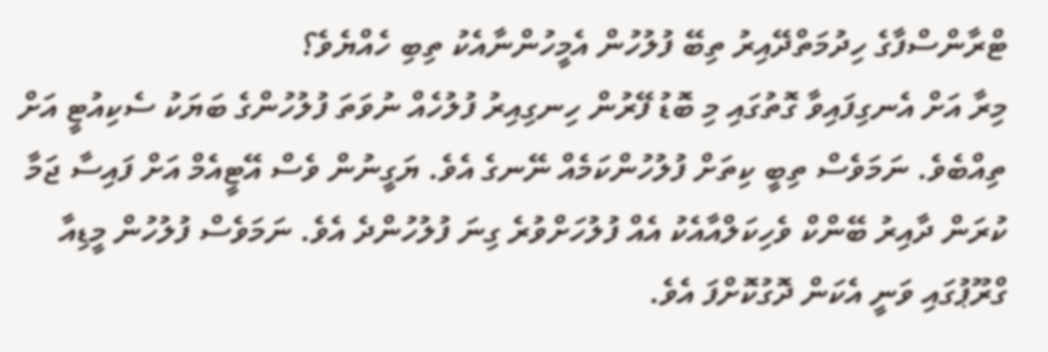ޓްރާންސްފާގެ ހިދުމަތްދޭއިރު ތިބޭ ފުލުހުން އެމީހުންނާއެކު ތިބި ހެއްޔެވެ؟
މިރާ އަށް އެނގިފައިވާ ގޮތުގައި މި ބޮޑު ފޭރުން ހިނގިއިރު ފުލުހެއް ނުވަތަ ފުލުހުންގެ ބަޔަކު ސެކިއުޓީ އަށް ތިއްބެވެ. ނަމަވެސް ތިބީ ކިތަށް ފުލުހުންކަމެއް ނޭނގެ އެވެ. ޔަގީނުން ވެސް އޭޓީއެމް އަށް ފައިސާ ޖަމާ ކުރަން ދާއިރު ބޭންކް ވެހިކަލްއާއެކު އެއް ފުލުހަށްވުރެ ގިނަ ފުލުހުންދެ އެވެ. ނަމަވެސް ފުލުހުން މީޑިއާ ގްރޫޕުގައި ވަނީ އެކަން ދޮގުކޮށްފަ އެވެ.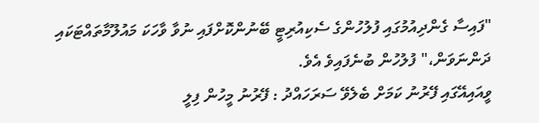"ފައިސާ ގެންދިއުމުގައި ފުލުހުންގެ ސެކިއުރިޓީ ބޭނުންކޮށްފައި ނުވާ ވާހަކަ މައުލޫމާތައްޓަކައި ދަންނަވަން،" ފުލުހުން ބުނެފައިވެ އެވެ.
ވީއައިއޭގައި ފޭރުނު ކަމަށް ބެލެވޭ ސަރަހައްދު : ފޭރުނު މީހުން ފިލީ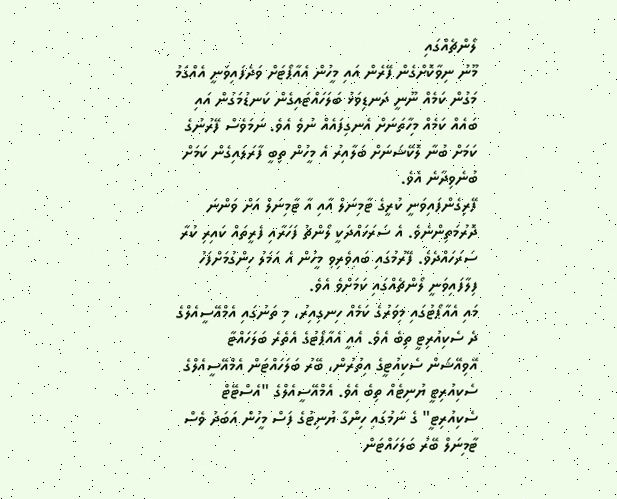ލޯންޗެއްގައި
މޫނު ނިވާކޮށްގެން ފޭރެން އައި މީހުން އެއާޕޯޓަށް ވަދެފައިވަނީ އެއްގަމު މަގުން ކަމެއް ނޫނީ ދަނޑިވަޅު ބަލަހައްޓައިގެން ކަނޑުމަގުން އައި ބައެއް ކަމެއް މިހާތަނަށް އެނގިފައެއް ނުވެ އެވެ. ނަމަވެސް ފޭރުނުގެ ކަމަށް ބުނާ ލޮކޭޝަނަށް ބަލާއިރު އެ މީހުން ތިބީ ފާރަލައިގެން ކަމަށް ބުނެވިދާނެ އެވެ.
ފޭރިގެންފައިވަނީ ކުރީގެ ޓާމިނަލް އާއި އާ ޓާމިނަލް އަށް ވަންނަ ދޮރުމަތިންނެވެ. އެ ސަރަހައްދަކީ ލޯންޗު ފަހަރާއި ފެރީތައް ކައިރި ކުރާ ސަރަހައްދެވެ. ފޭރުމުގައި ބައިވެރިވި މީހުން އެ އަމަލު ހިންގުމަށްފަހު ފިލާފައިވަނީ ލޯންޗެއްގައި ކަމަށްވެ އެވެ.
މައި އެއާޕޯޓުގައި މިވަރުގެ ކަމެއް ހިނގިއިރު، މި ތަނުގައި އެމްއޭސީއެލްގެ ދެ ސެކިއުރިޓީ ތިބެ އެވެ. އެއީ އެއާޕޯޓުގެ އެތެރެ ބަލަހައްޓާ އޭވިއޭޝަން ސެކިއުޓީގެ އިތުރުން، ބޭރު ބަލަހައްޓަން އެމްއޭސީއެލްގެ ސެކިއުރިޓީ ޔުނިޓެއް ތިބެ އެވެ. އެމްއޭސީއެލްގެ "އެސްޓޭޓް ސެކިއުރިޓީ" ގެ ނަމުގައި ހިންގާ ޔުނިޓުގެ ފަސް މީހުން އަބަދު ވެސް ޓާމިނަލް ބޭރު ބަލަހައްޓަން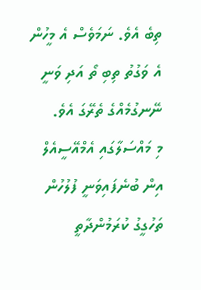ތިބެ އެވެ. ނަމަވެސް އެ މީހުން އެ ވަގުތު ތިބި ތޯ އަދި ވަނީ ނޭނގުމެއްގެ ތެރޭގަ އެވެ.
މި މައްސަލާގައި އެމްއޭސީއެލް އިން ބުނެފައިވަނީ ފުލުހުން ތަހުގީގު ކުރަމުންދާތީ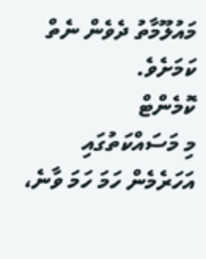މައުލޫމާތު ދެވެން ނެތް ކަމަށެވެ.
ކޮމެންޓް
މި މަސައްކަތުގައި އަހަރެމެން ހަމަ ހަމަ ވާނެ،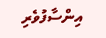އިންސާފުވެރި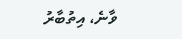ވާނެ، އިތުބާރު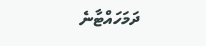ދަމަހައްޓާނެ